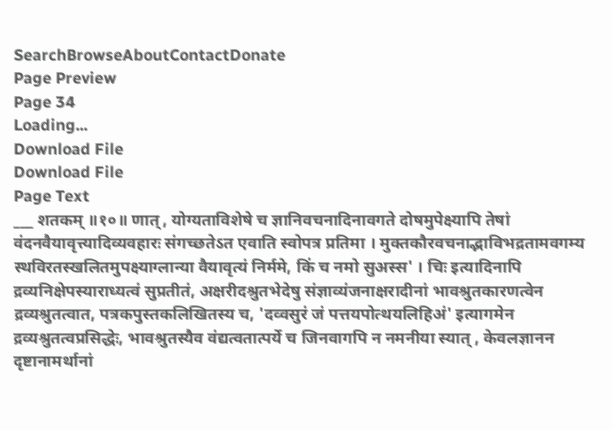SearchBrowseAboutContactDonate
Page Preview
Page 34
Loading...
Download File
Download File
Page Text
___ शतकम् ॥१०॥ णात्, योग्यताविशेषे च ज्ञानिवचनादिनावगते दोषमुपेक्ष्यापि तेषां वंदनवैयावृत्त्यादिव्यवहारः संगच्छतेऽत एवाति स्वोपत्र प्रतिमा । मुक्तकौरवचनाद्भाविभद्रतामवगम्य स्थविरतस्खलितमुपक्ष्याग्लान्या वैयावृत्यं निर्ममे, किं च नमो सुअस्स' । चिः इत्यादिनापि द्रव्यनिक्षेपस्याराध्यत्वं सुप्रतीतं, अक्षरीदश्रुतभेदेषु संज्ञाव्यंजनाक्षरादीनां भावश्रुतकारणत्वेन द्रव्यश्रुतत्वात, पत्रकपुस्तकलिखितस्य च, 'दव्वसुरं जं पत्तयपोत्थयलिहिअं' इत्यागमेन द्रव्यश्रुतत्वप्रसिद्धेः, भावश्रुतस्यैव वंद्यत्वतात्पर्ये च जिनवागपि न नमनीया स्यात् , केवलज्ञानन दृष्टानामर्थानां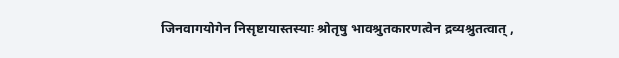जिनवागयोगेन निसृष्टायास्तस्याः श्रोतृषु भावश्रुतकारणत्वेन द्रव्यश्रुतत्वात् ,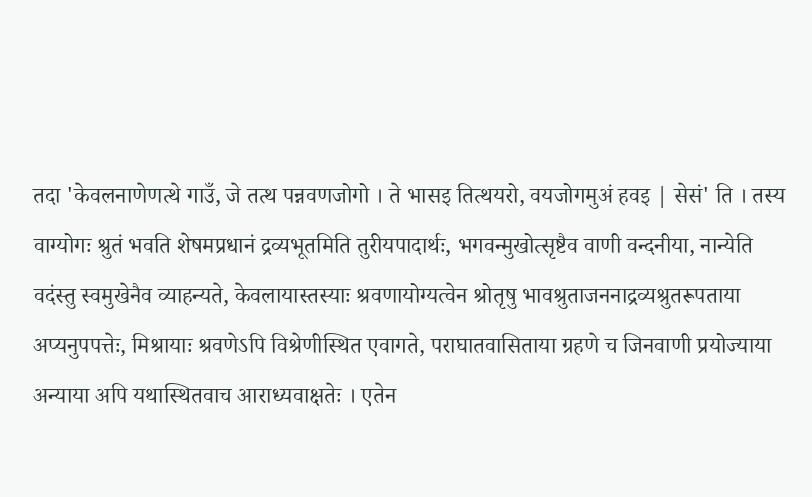तदा 'केवलनाणेणत्थे गाउँ, जे तत्थ पन्नवणजोगो । ते भासइ तित्थयरो, वयजोगमुअं हवइ | सेसं' ति । तस्य वाग्योगः श्रुतं भवति शेषमप्रधानं द्रव्यभूतमिति तुरीयपादार्थः, भगवन्मुखोत्सृष्टैव वाणी वन्दनीया, नान्येति वदंस्तु स्वमुखेनैव व्याहन्यते, केवलायास्तस्याः श्रवणायोग्यत्वेन श्रोतृषु भावश्रुताजननाद्रव्यश्रुतरूपताया अप्यनुपपत्तेः, मिश्रायाः श्रवणेऽपि विश्रेणीस्थित एवागते, पराघातवासिताया ग्रहणे च जिनवाणी प्रयोज्याया अन्याया अपि यथास्थितवाच आराध्यवाक्षतेः । एतेन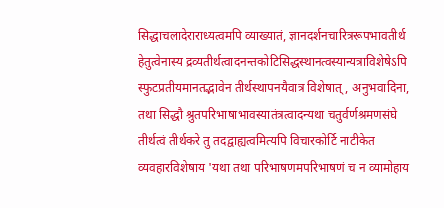सिद्धाचलादेराराध्यत्वमपि व्याख्यातं, ज्ञानदर्शनचारित्ररूपभावतीर्थ हेतुत्वेनास्य द्रव्यतीर्थत्वादनन्तकोटिसिद्धस्थानत्वस्यान्यत्राविशेषेऽपि स्फुटप्रतीयमानतद्भावेन तीर्थस्थापनयैवात्र विशेषात् , अनुभवादिना, तथा सिद्धौ श्रुतपरिभाषाभावस्यातंत्रत्वादन्यथा चतुर्वर्णश्रमणसंघे तीर्थत्वं तीर्थकरे तु तदद्वाह्यत्वमित्यपि विचारकोर्टि नाटीकेत व्यवहारविशेषाय 'यथा तथा परिभाषणमपरिभाषणं च न व्यामोहाय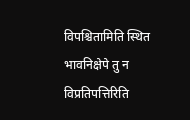विपश्चितामिति स्थित भावनिक्षेपे तु न विप्रतिपत्तिरिति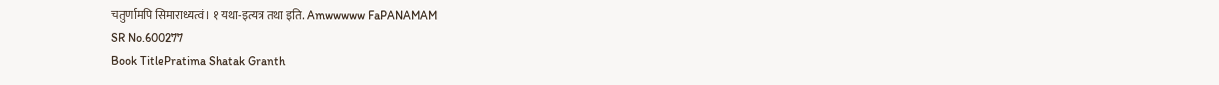चतुर्णामपि सिमाराध्यत्वं। १ यथा-इत्यत्र तथा इति. Amwwwww FaPANAMAM
SR No.600277
Book TitlePratima Shatak Granth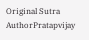Original Sutra AuthorPratapvijay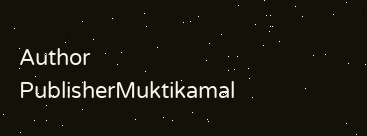Author
PublisherMuktikamal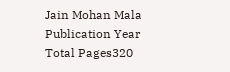Jain Mohan Mala
Publication Year
Total Pages320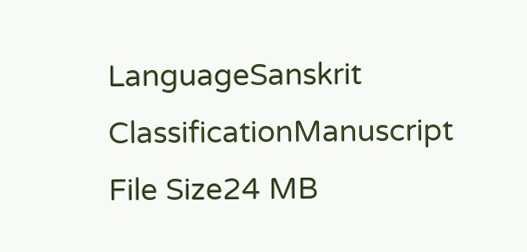LanguageSanskrit
ClassificationManuscript
File Size24 MB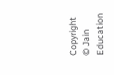Copyright © Jain Education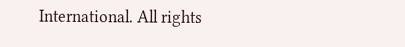International. All rights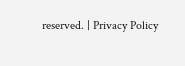reserved. | Privacy Policy